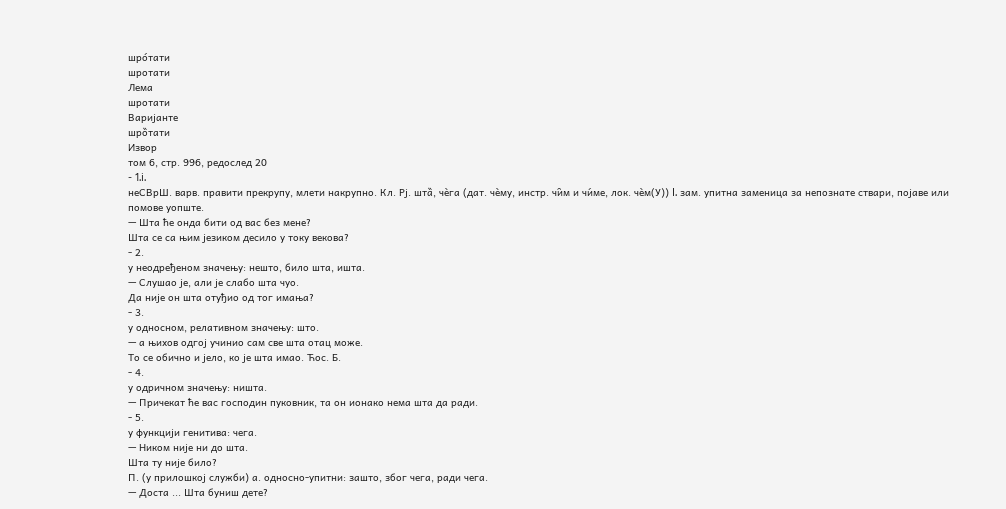шро́тати
шротати
Лема
шротати
Варијанте
шро̏тати
Извор
том 6, стр. 996, редослед 20
- 1.i.
неСВрШ. варв. правити прекрупу, млети накрупно. Кл. Рј. шта̏, чѐга (дат. чѐму, инстр. чи̑м и чи́ме, лок. чѐм(У)) I. зам. упитна заменица за непознате ствари, појаве или помове уопште.
— Шта ће онда бити од вас без мене?
Шта се са њим језиком десило у току векова?
- 2.
у неодређеном значењу: нешто, било шта, ишта.
— Слушао је, али је слабо шта чуо.
Да није он шта отуђио од тог имања?
- 3.
у односном, релативном значењу: што.
— а њихов одгој учинио сам све шта отац може.
То се обично и јело, ко је шта имао. Ћос. Б.
- 4.
у одричном значењу: ништа.
— Причекат ће вас господин пуковник, та он ионако нема шта да ради.
- 5.
у функцији генитива: чега.
— Ником није ни до шта.
Шта ту није било?
П. (у прилошкој служби) а. односно-упитни: зашто, због чега, ради чега.
— Доста ... Шта буниш дете?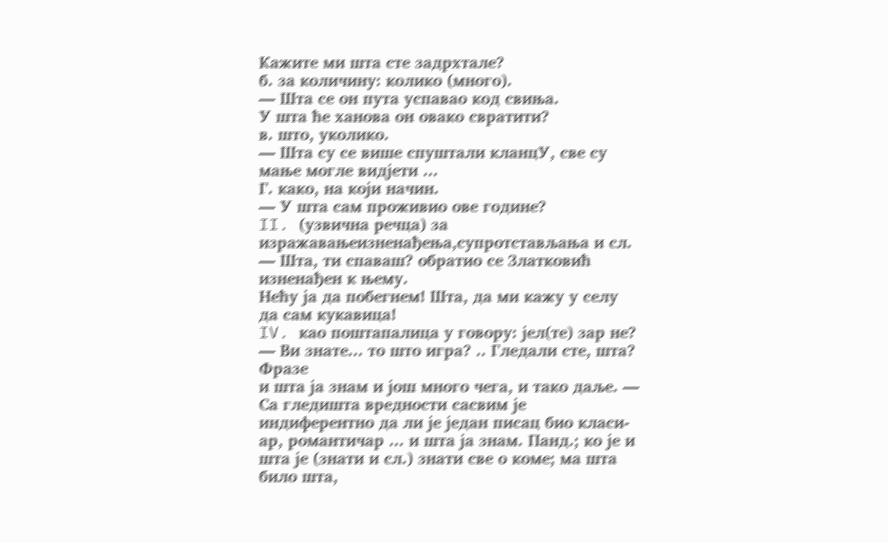Кажите ми шта сте задрхтале?
б. за количину: колико (много).
— Шта се он пута успавао код свиња.
У шта ће ханова он овако свратити?
в. што, уколико.
— Шта су се више спуштали кланцУ, све су мање могле видјети ...
Г. како, на који начин.
— У шта сам проживио ове године?
II. (узвична речца) за изражавањеизненађења,супротстављања и сл.
— Шта, ти спаваш? обратио се Златковић изненађен к њему.
Нећу ја да побегнем! Шта, да ми кажу у селу да сам кукавица!
IV. као поштапалица у говору: јел(те) зар не?
— Ви знате... то што игра? .. Гледали сте, шта?
Фразе
и шта ја знам и још много чега, и тако даље. — Са гледишта вредности сасвим је индиферентно да ли је један писац био класи-ар, романтичар ... и шта ја знам. Панд.; ко је и шта је (знати и сл.) знати све о коме; ма шта било шта,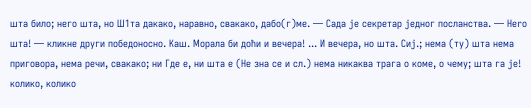шта било; него шта, но Ш1та дакако, наравно, свакако, дабо(г)ме. — Сада је секретар једног посланства. — Неrо шта! — кликне други победоносно. Каш. Морала би доћи и вечера! ... И вечера, но шта. Сиј.; нема (ту) шта нема приговора, нема речи, свакако; ни Где е, ни шта е (Не зна се и сл.) нема никаква трага о коме, о чему; шта га је! колико, колико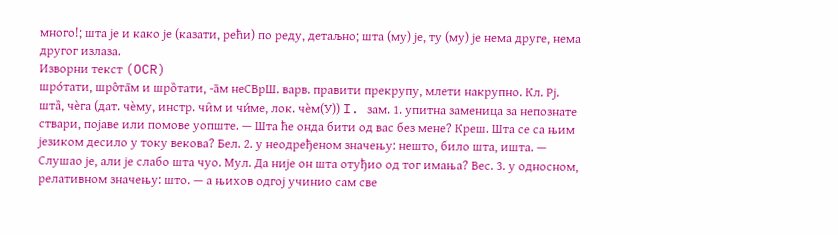много!; шта је и како је (казати, рећи) по реду, детаљно; шта (му) је, ту (му) је нема друге, нема другог излаза.
Изворни текст (OCR)
шро́тати, шро̂та̄м и шро̏тати, -а̄м неСВрШ. варв. правити прекрупу, млети накрупно. Кл. Рј. шта̏, чѐга (дат. чѐму, инстр. чи̑м и чи́ме, лок. чѐм(У)) I. зам. 1. упитна заменица за непознате ствари, појаве или помове уопште. — Шта ће онда бити од вас без мене? Креш. Шта се са њим језиком десило у току векова? Бел. 2. у неодређеном значењу: нешто, било шта, ишта. — Слушао је, али је слабо шта чуо. Мул. Да није он шта отуђио од тог имања? Вес. 3. у односном, релативном значењу: што. — а њихов одгој учинио сам све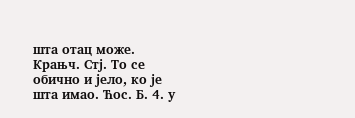шта отац може. Крањч. Стј. То се обично и јело, ко је шта имао. Ћос. Б. 4. у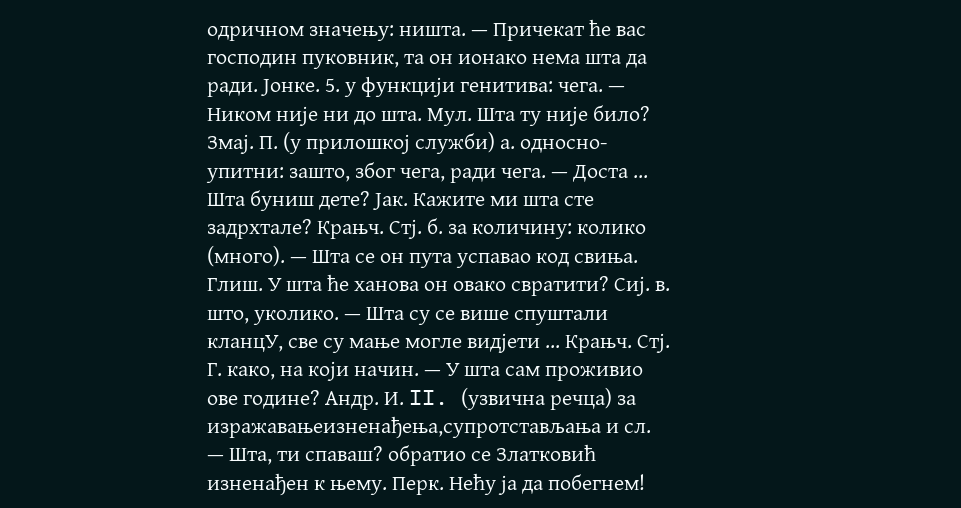одричном значењу: ништа. — Причекат ће вас господин пуковник, та он ионако нема шта да ради. Јонке. 5. у функцији генитива: чега. — Ником није ни до шта. Мул. Шта ту није било? Змај. П. (у прилошкој служби) а. односно-упитни: зашто, због чега, ради чега. — Доста ... Шта буниш дете? Јак. Кажите ми шта сте задрхтале? Крањч. Стј. б. за количину: колико (много). — Шта се он пута успавао код свиња. Глиш. У шта ће ханова он овако свратити? Сиј. в. што, уколико. — Шта су се више спуштали кланцУ, све су мање могле видјети ... Крањч. Стј. Г. како, на који начин. — У шта сам проживио ове године? Андр. И. II. (узвична речца) за изражавањеизненађења,супротстављања и сл. — Шта, ти спаваш? обратио се Златковић изненађен к њему. Перк. Нећу ја да побегнем!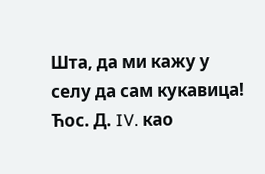Шта, да ми кажу у селу да сам кукавица! Ћос. Д. IV. као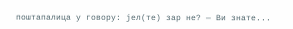поштапалица у говору: јел(те) зар не? — Ви знате...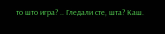то што игра? .. Гледали сте, шта? Каш.